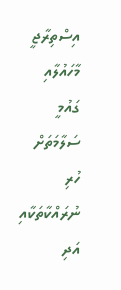އިސްތިރާޖީ މާހައުލާއި ގައުމީ ސަލާމަތަށް ހުރި ނުރައްކާތަކާއި އަދި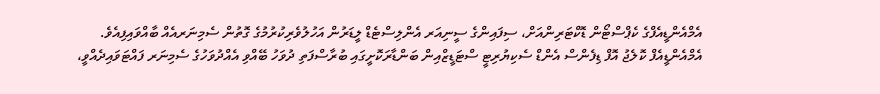އެމްއެންޑީއެފްގެ ކެޕްސްޓޯން ޑޮކްޓަރިންއަށް، ސިފައިންގެ ސީނިއަރ އެންލިސްޓެޑް ލީޑަރުން އަހުލުވެރިކުރުމުގެ ގޮތުން ސެމިނަރއެއް ބާއްވައިފިއެވެ.
އެމްއެންޑީއެފް ކޮލެޖު އޮފް ޑިފެންސް އެންޑް ސެކިޔުރިޓީ ސްޓަޑީޒްއިން ބަންޑާރަކޮށީގައި ބުރާސްފަތި ދުވަހު ބޭއްވި އެއްދުވަހުގެ ސެމިނަރ ފައްޓަވައިދެއްވީ،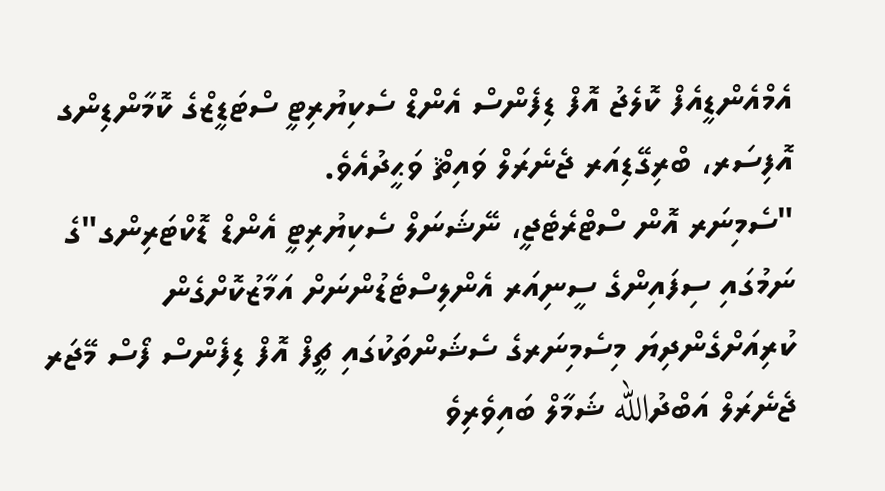އެމްއެންޑީއެފް ކޮލެޖު އޮފް ޑިފެންސް އެންޑް ސެކިޔުރިޓީ ސްޓަޑީޒްގެ ކޮމާންޑިންގ އޮފިސަރ، ބްރިގޭޑިއަރ ޖެނެރަލް ވައިޘް ވަޙީދުއެވެ.
"ސެމިނަރ އޮން ސްޓްރެޓެޖީ، ނޭޝަނަލް ސެކިޔުރިޓީ އެންޑް ޑޮކްޓަރިންގ"ގެ ނަމުގައި ސިފައިންގެ ސީނިއަރ އެންލިސްޓެޑުންނަށް އަމާޒުކޮށްގެން ކުރިއަށްގެންދިޔަ މިސެމިނަރގެ ސެޝަންތަކުގައި ޗީފް އޮފް ޑިފެންސް ފޯސް މޭޖަރ ޖެނެރަލް އަބްދުالله ޝަމާލް ބައިވެރިވެ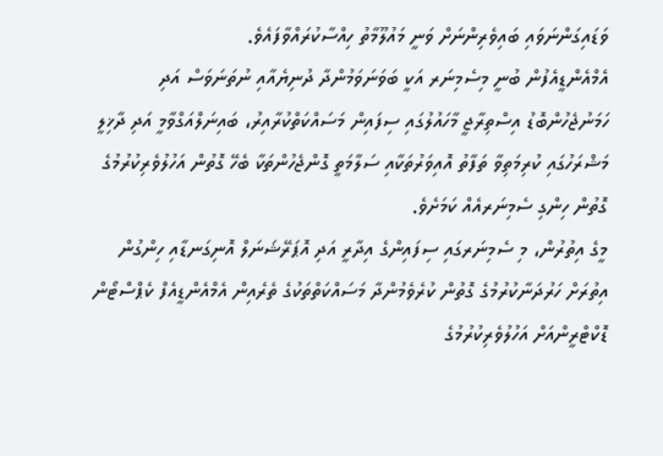ވަޑައިގަންނަވައި ބައިވެރިންނަށް ވަނީ މައުލޫމާތު ހިއްސާކުރައްވާފައެވެ.
އެމްއެންޑީއެފުން ބުނީ މިސެމިނަރ އަކީ ބަވަނަވަމުންދާ ދުނިޔެއާއި ނުތަނަވަސް އަދި ހަމަނުޖެހުންބޮޑު އިސްތިރާޖީ މާހައުލުގައި ސިފައިން މަސައްކަތްކުރާއިރު، ބައިނަލްއަގްވާމީ އަދި ދާޚިލީ މަޝްރަހުގައި ކުރިމަތިވާ ތަފާތު އޮއިވަރުތަކާއި ސަލާމަތީ ގޮންޖެހުންތަކާ ބެހޭ ގޮތުން އަހުލުވެރިކުރުމުގެ ގޮތުން ހިންގި ސެމިނަރއެއް ކަމަށެވެ.
މީގެ އިތުރުން، މި ސެމިނަރގައި ސިފައިންގެ އިދާރީ އަދި އޮޕަރޭޝަނަލް އޮނިގަނޑާއި ހިންގުން އިތުރަށް ހަރުދަނާކުރުމުގެ ގޮތުން ކުރެވެމުންދާ މަސައްކަތްތަކުގެ ތެރެއިން އެމްއެންޑީއެފް ކެޕްސްޓޯން ޑޮކްޓްރީންއަށް އަހުލުވެރިކުރުމުގެ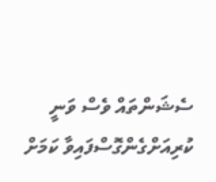ސެޝަންތައް ވެސް ވަނީ ކުރިއަށްގެންގޮސްފައިވާ ކަމަށް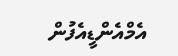އެމްއެންޑީއެފުން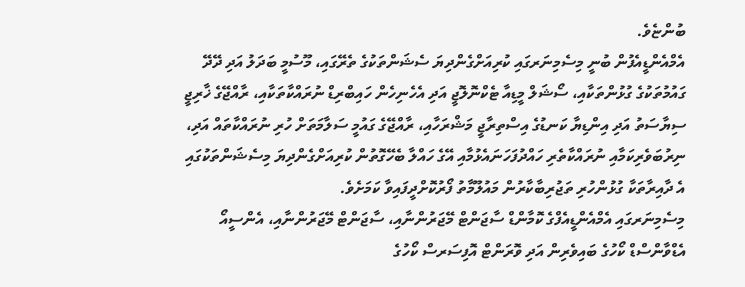ބުންޏެވެ.
އެމްއެންޑީއެފުން ބުނީ މިސެމިނަރގައި ކުރިއަށްގެންދިޔަ ސެޝަންތަކުގެ ތެރޭގައި، މޫސުމީ ބަދަލު އަދި ދޭދޭ ގައުމުތަކުގެ ގުޅުންތަކާއި، ސޯޝަލް މީޑިއާ ޓެކްނޮލޮޖީ އަދި އެހެނިހެން ހައިބްރިޑް ނުރައްކާތަކާއި، ރާއްޖޭގެ ޚާރިޖީ ސިޔާސަތު އަދި އިންޑިޔާ ކަނޑުގެ އިސްތިރާޖީ މަޝްރަހާއި، ރާއްޖޭގެ ގައުމީ ސަލާމަތަށް ހުރި ނުރައްކާތައް އަދި، ނިރުބަވެރިކަމާއި ނުރައްކާތެރި ހައްދުފަހަނައެޅުމާއި އޭގެ ހައްލާ ބެހޭގޮތުން ކުރިއަށްގެންދިޔަ މިސެޝަންތަކުގައި އެ ދާއިރާތަކާ ގުޅުންހުރި ތަޖުރިބާކާރުން މައުލޫމާތު ފޯރުކޮށްދީފައިވާ ކަމަށެވެ.
މިސެމިނަރގައި އެމްއެންޑީއެފްގެ ކޮމާންޑް ސާޖަންޓް މޭޖަރުންނާއި، ސާޖަންޓް މޭޖަރުންނާއި، އެންސީއޯ އެޑްވާންސްޑް ކޯހުގެ ބައިވެރިން އަދި ވޮރަންޓް އޮފިސަރސް ކޯހުގެ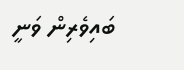ބައިވެރިން ވަނީ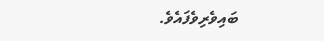ބައިވެރިވެފައެވެ.